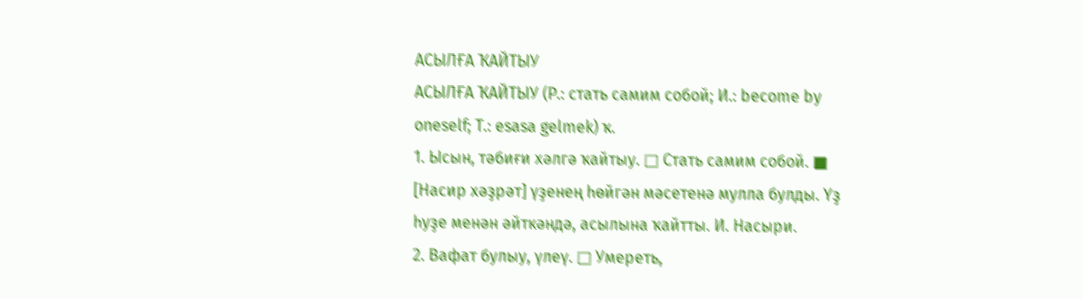АСЫЛҒА ҠАЙТЫУ
АСЫЛҒА ҠАЙТЫУ (Р.: стать самим собой; И.: become by oneself; T.: esasa gelmek) ҡ.
1. Ысын, тәбиғи хәлгә ҡайтыу. □ Стать самим собой. ■ [Насир хәҙрәт] үҙенең һөйгән мәсетенә мулла булды. Үҙ һуҙе менән әйткәндә, асылына ҡайтты. И. Насыри.
2. Вафат булыу, үлеү. □ Умереть,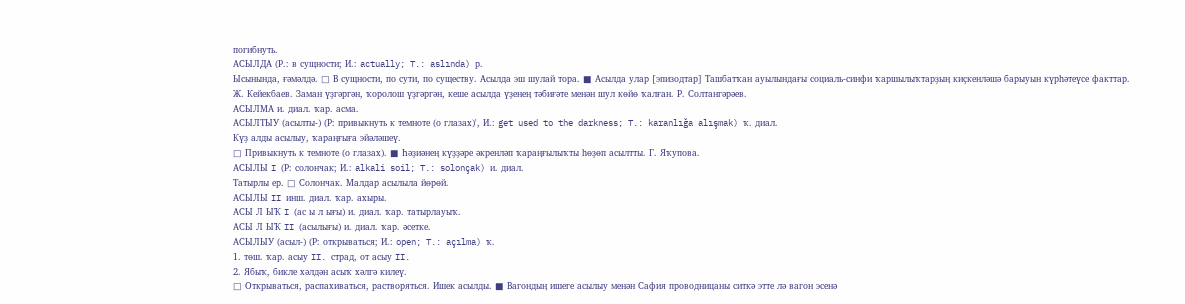погибнуть.
АСЫЛДА (Р.: в сущности; И.: actually; T.: aslında) р.
Ысынында, ғәмәлдә. □ В сущности, по сути, по существу. Асылда эш шулай тора. ■ Асылда улар [эпизодтар] Ташбатҡан ауылындағы социаль-синфи ҡаршылыҡтарҙың киҫкенләшә барыуын күрһәтеүсе факттар. Ж. Кейекбаев. Заман үҙгәргән, ҡоролош үҙгәргән, кеше асылда үҙенең тәбиғәте менән шул көйө ҡалған. Р. Солтангәрәев.
АСЫЛМА и. диал. ҡар. асма.
АСЫЛТЫУ (асылты-) (Р: привыкнуть к темноте (о глазах)', И.: get used to the darkness; T.: karanlığa alışmak) ҡ. диал.
Күҙ алды асылыу, ҡараңғыға эйәләшеү.
□ Привыкнуть к темноте (о глазах). ■ Һәҙиәнең күҙҙәре әкренләп ҡараңғылыҡты һөҙөп асылтты. Г. Яҡупова.
АСЫЛЫ I (Р: солончак; И.: alkali soil; T.: solonçak) и. диал.
Татырлы ер. □ Солончак. Малдар асылыла йөрөй.
АСЫЛЫ II инш. диал. ҡар. ахыры.
АСЫ Л ЫҠ I (ас ы л ығы) и. диал. ҡар. татырлауыҡ.
АСЫ Л ЫҠ II (асылығы) и. диал. ҡар. әсетке.
АСЫЛЫУ (асыл-) (Р: открываться; И.: open; T.: açılma) ҡ.
1. төш. ҡар. асыу II. страд, от асыу II.
2. Ябыҡ, бикле хәлдән асыҡ хәлгә килеү.
□ Открываться, распахиваться, растворяться. Ишек асылды. ■ Вагондың ишеге асылыу менән Сафия проводницаны ситкә этте лә вагон эсенә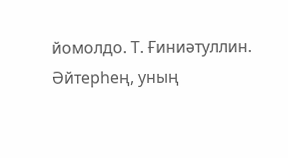йомолдо. Т. Ғиниәтуллин. Әйтерһең, уның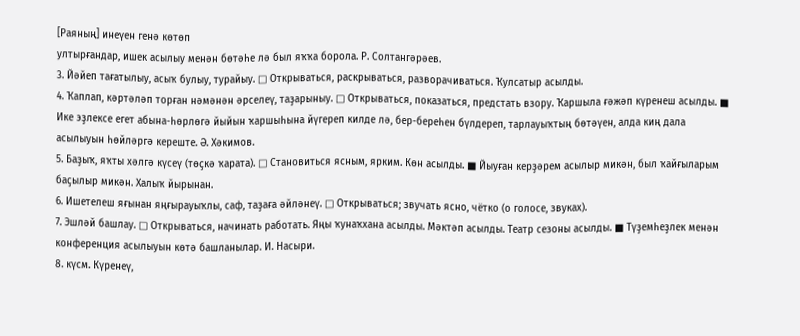[Раяның] инеүен генә көтөп
ултырғандар, ишек асылыу менән бөтәһе лә был яҡҡа борола. Р. Солтангәрәев.
3. Йәйеп тағатылыу, асыҡ булыу, турайыу. □ Открываться, раскрываться, разворачиваться. Ҡулсатыр асылды.
4. Ҡаплап, кәртәләп торған нәмәнән әрселеү, таҙарыныу. □ Открываться, показаться, предстать взору. Ҡаршыла ғәжәп күренеш асылды. ■ Ике эҙлексе егет абына-һөрлөгә йыйын ҡаршыһына йүгереп килде лә, бер-береһен бүлдереп, тарлауыҡтың бөтәүен, алда киң дала асылыуын һөйләргә кереште. Ә. Хәкимов.
5. Баҙыҡ, яҡты хәлгә күсеү (төҫкә ҡарата). □ Становиться ясным, ярким. Көн асылды. ■ Йыуған керҙәрем асылыр микән, был ҡайғыларым баҫылыр микән. Халыҡ йырынан.
6. Ишетелеш яғынан яңғырауыҡлы, саф, таҙаға әйләнеү. □ Открываться; звучать ясно, чётко (о голосе, звуках).
7. Эшләй башлау. □ Открываться, начинать работать. Яңы ҡунаҡхана асылды. Мәктәп асылды. Театр сезоны асылды. ■ Түҙемһеҙлек менән конференция асылыуын көтә башланылар. И. Насыри.
8. күсм. Күренеү,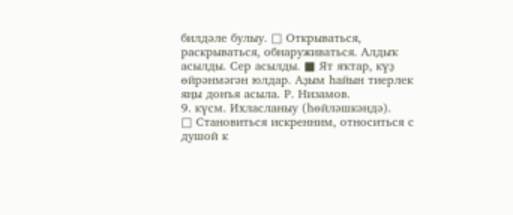билдәле булыу. □ Открываться, раскрываться, обнаруживаться. Алдыҡ асылды. Сер асылды. ■ Ят яҡтар, күҙ өйрәнмәгән юлдар. Аҙым һайын тиерлек яңы донъя асыла. Р. Низамов.
9. күсм. Ихласланыу (һөйләшкәндә).
□ Становиться искренним, относиться с душой к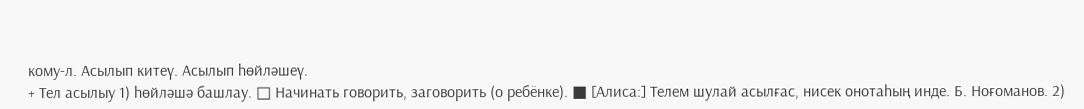кому-л. Асылып китеү. Асылып һөйләшеү.
+ Тел асылыу 1) һөйләшә башлау. □ Начинать говорить, заговорить (о ребёнке). ■ [Алиса:] Телем шулай асылғас, нисек онотаһың инде. Б. Ноғоманов. 2)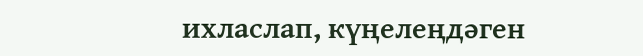ихласлап, күңелеңдәген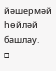йәшермәй һөйләй башлау.
□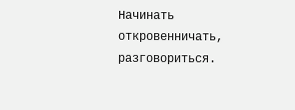Начинать откровенничать, разговориться.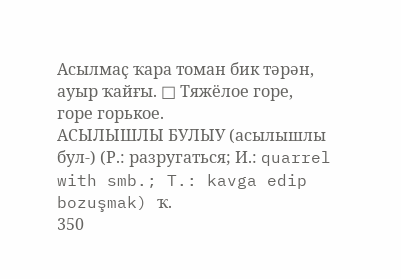Асылмаҫ ҡара томан бик тәрән, ауыр ҡайғы. □ Тяжёлое горе, горе горькое.
АСЫЛЫШЛЫ БУЛЫУ (асылышлы бул-) (Р.: разругаться; И.: quarrel with smb.; T.: kavga edip bozuşmak) ҡ.
350